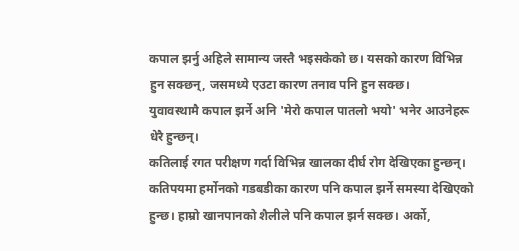कपाल झर्नु अहिले सामान्य जस्तै भइसकेको छ। यसको कारण विभिन्न हुन सक्छन्, जसमध्ये एउटा कारण तनाव पनि हुन सक्छ।
युवावस्थामै कपाल झर्ने अनि 'मेरो कपाल पातलो भयो' भनेर आउनेहरू धेरै हुन्छन्।
कतिलाई रगत परीक्षण गर्दा विभिन्न खालका दीर्घ रोग देखिएका हुन्छन्। कतिपयमा हर्मोनको गडबडीका कारण पनि कपाल झर्ने समस्या देखिएको हुन्छ। हाम्रो खानपानको शैलीले पनि कपाल झर्न सक्छ। अर्को,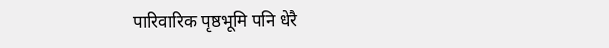पारिवारिक पृष्ठभूमि पनि धेरै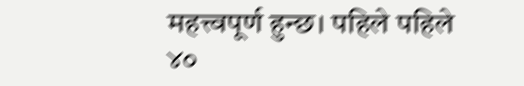महत्त्वपूर्ण हुन्छ। पहिले पहिले ४०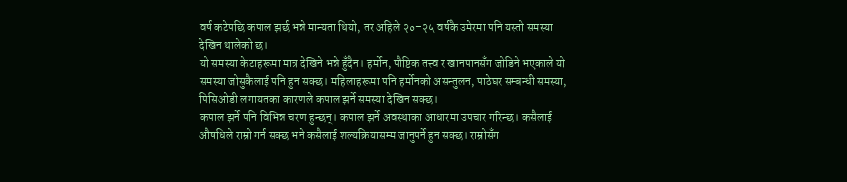वर्ष कटेपछि कपाल झर्छ भन्ने मान्यता थियो, तर अहिले २०–२५ वर्षकै उमेरमा पनि यस्तो समस्या देखिन थालेको छ।
यो समस्या केटाहरूमा मात्र देखिने भन्ने हुँदैन। हर्मोन, पौष्टिक तत्त्व र खानपानसँग जोडिने भएकाले यो समस्या जोसुकैलाई पनि हुन सक्छ। महिलाहरूमा पनि हर्मोनको असन्तुलन, पाठेघर सम्बन्धी समस्या, पिसिओडी लगायतका कारणले कपाल झर्ने समस्या देखिन सक्छ।
कपाल झर्ने पनि विभिन्न चरण हुन्छन्। कपाल झर्ने अवस्थाका आधारमा उपचार गरिन्छ। कसैलाई औषधिले राम्रो गर्न सक्छ भने कसैलाई शल्यक्रियासम्म जानुपर्ने हुन सक्छ। राम्रोसँग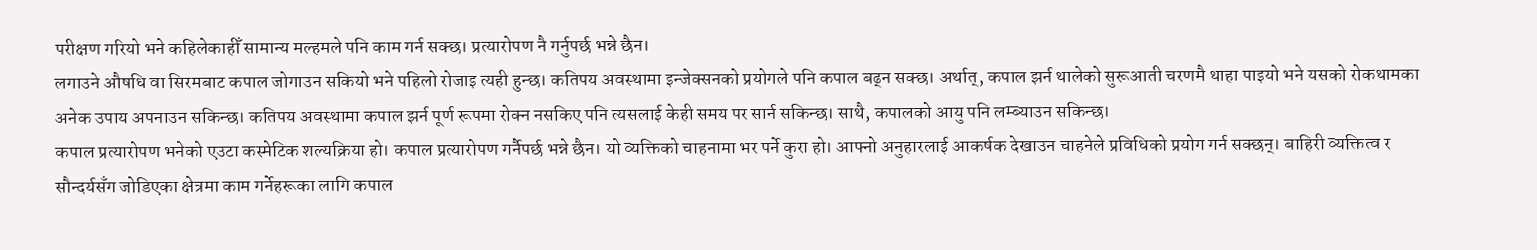परीक्षण गरियो भने कहिलेकाहीँ सामान्य मल्हमले पनि काम गर्न सक्छ। प्रत्यारोपण नै गर्नुपर्छ भन्ने छैन।
लगाउने औषधि वा सिरमबाट कपाल जोगाउन सकियो भने पहिलो रोजाइ त्यही हुन्छ। कतिपय अवस्थामा इन्जेक्सनको प्रयोगले पनि कपाल बढ्न सक्छ। अर्थात्, कपाल झर्न थालेको सुरूआती चरणमै थाहा पाइयो भने यसको रोकथामका अनेक उपाय अपनाउन सकिन्छ। कतिपय अवस्थामा कपाल झर्न पूर्ण रूपमा रोक्न नसकिए पनि त्यसलाई केही समय पर सार्न सकिन्छ। साथै, कपालको आयु पनि लम्ब्याउन सकिन्छ।
कपाल प्रत्यारोपण भनेको एउटा कस्मेटिक शल्यक्रिया हो। कपाल प्रत्यारोपण गर्नैपर्छ भन्ने छैन। यो व्यक्तिको चाहनामा भर पर्ने कुरा हो। आफ्नो अनुहारलाई आकर्षक देखाउन चाहनेले प्रविधिको प्रयोग गर्न सक्छन्। बाहिरी व्यक्तित्व र सौन्दर्यसँग जोडिएका क्षेत्रमा काम गर्नेहरूका लागि कपाल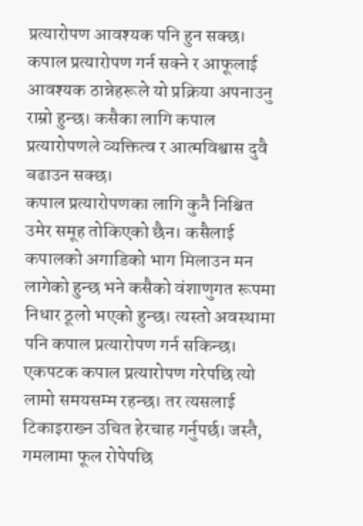प्रत्यारोपण आवश्यक पनि हुन सक्छ। कपाल प्रत्यारोपण गर्न सक्ने र आफूलाई आवश्यक ठान्नेहरूले यो प्रक्रिया अपनाउनु राम्रो हुन्छ। कसैका लागि कपाल प्रत्यारोपणले व्यक्तित्व र आत्मविश्वास दुवै बढाउन सक्छ।
कपाल प्रत्यारोपणका लागि कुनै निश्चित उमेर समूह तोकिएको छैन। कसैलाई कपालको अगाडिको भाग मिलाउन मन लागेको हुन्छ भने कसैको वंशाणुगत रूपमा निधार ठूलो भएको हुन्छ। त्यस्तो अवस्थामा पनि कपाल प्रत्यारोपण गर्न सकिन्छ।
एकपटक कपाल प्रत्यारोपण गरेपछि त्यो लामो समयसम्म रहन्छ। तर त्यसलाई टिकाइराख्न उचित हेरचाह गर्नुपर्छ। जस्तै, गमलामा फूल रोपेपछि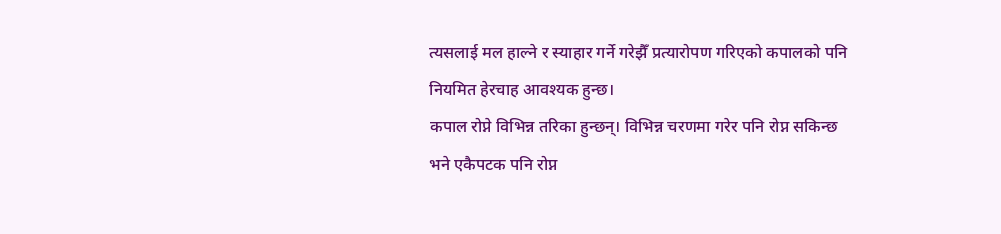त्यसलाई मल हाल्ने र स्याहार गर्ने गरेझैँ प्रत्यारोपण गरिएको कपालको पनि नियमित हेरचाह आवश्यक हुन्छ।
कपाल रोप्ने विभिन्न तरिका हुन्छन्। विभिन्न चरणमा गरेर पनि रोप्न सकिन्छ भने एकैपटक पनि रोप्न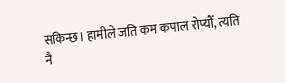सकिन्छ। हामीले जति कम कपाल रोप्यौँ, त्यति नै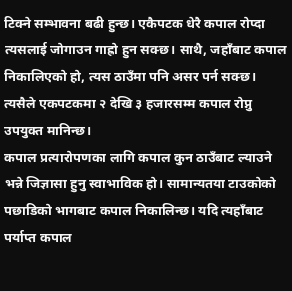टिक्ने सम्भावना बढी हुन्छ। एकैपटक धेरै कपाल रोप्दा त्यसलाई जोगाउन गाह्रो हुन सक्छ। साथै, जहाँबाट कपाल निकालिएको हो, त्यस ठाउँमा पनि असर पर्न सक्छ। त्यसैले एकपटकमा २ देखि ३ हजारसम्म कपाल रोप्नु उपयुक्त मानिन्छ।
कपाल प्रत्यारोपणका लागि कपाल कुन ठाउँबाट ल्याउने भन्ने जिज्ञासा हुनु स्वाभाविक हो। सामान्यतया टाउकोको पछाडिको भागबाट कपाल निकालिन्छ। यदि त्यहाँबाट पर्याप्त कपाल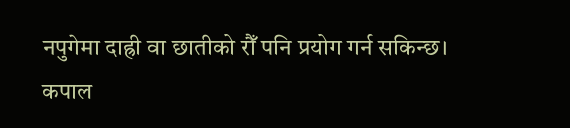नपुगेमा दाह्री वा छातीको रौँ पनि प्रयोग गर्न सकिन्छ।
कपाल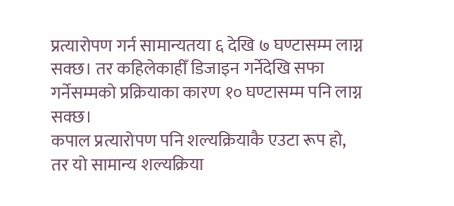प्रत्यारोपण गर्न सामान्यतया ६ देखि ७ घण्टासम्म लाग्न सक्छ। तर कहिलेकाहीँ डिजाइन गर्नेदेखि सफा गर्नेसम्मको प्रक्रियाका कारण १० घण्टासम्म पनि लाग्न सक्छ।
कपाल प्रत्यारोपण पनि शल्यक्रियाकै एउटा रूप हो, तर यो सामान्य शल्यक्रिया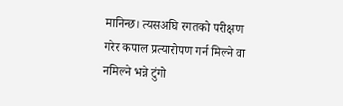मानिन्छ। त्यसअघि रगतको परीक्षण गरेर कपाल प्रत्यारोपण गर्न मिल्ने वा नमिल्ने भन्ने टुंगो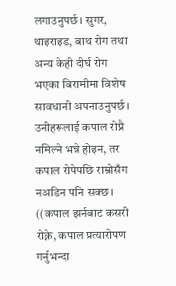लगाउनुपर्छ। सुगर, थाइराइड, बाथ रोग तथा अन्य केही दीर्घ रोग भएका बिरामीमा विशेष सावधानी अपनाउनुपर्छ। उनीहरूलाई कपाल रोप्नै नमिल्ने भन्ने होइन, तर कपाल रोपेपछि राम्रोसँग नअडिन पनि सक्छ।
((कपाल झर्नबाट कसरी रोक्ने, कपाल प्रत्यारोपण गर्नुभन्दा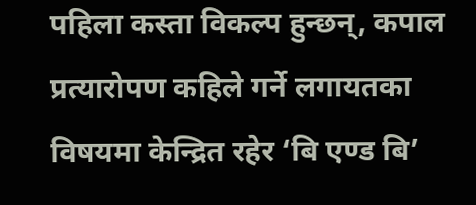पहिला कस्ता विकल्प हुन्छन्, कपाल प्रत्यारोपण कहिले गर्ने लगायतका विषयमा केन्द्रित रहेर ‘बि एण्ड बि’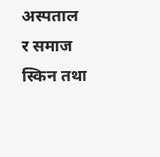अस्पताल र समाज स्किन तथा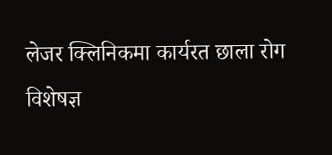लेजर क्लिनिकमा कार्यरत छाला रोग विशेषज्ञ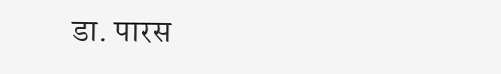डा. पारस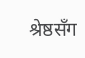श्रेष्ठसँग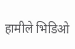हामीले भिडिओ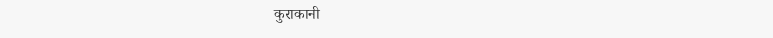कुराकानी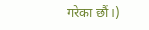गरेका छौं।)